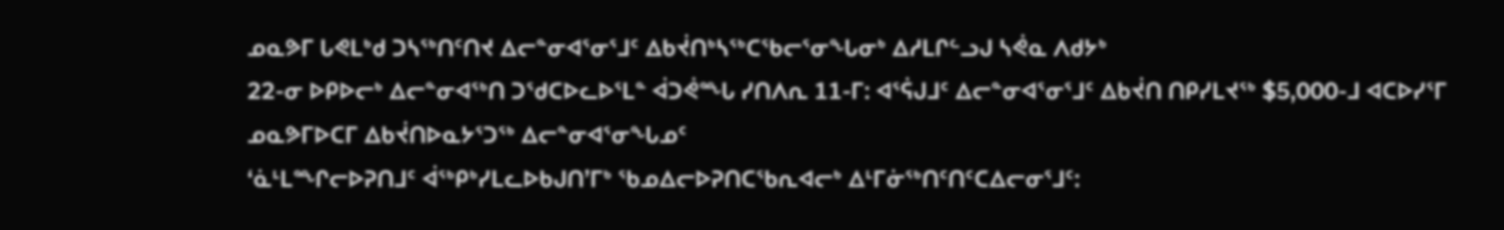ᓄᓇᕗᒥ ᒐᕙᒪᒃᑯ ᑐᓴᖅᑎᑦᑎᔪ ᐃᓕᓐᓂᐊᕐᓂᕐᒧᑦ ᐃᑲᔫᑎᒃᓴᖅᑕᖃᓕᕐᓂᖓᓂᒃ ᐃᓱᒪᒋᓪᓗᒍ ᓴᕚᓇ ᐱᑯᔭᒃ
22-ᓂ ᐅᑭᐅᓕᒃ ᐃᓕᓐᓂᐊᖅᑎ ᑐᖁᑕᐅᓚᐅᕐᒪᓐ ᐋᑐᕚᙵ ᓯᑎᐱᕆ 11-ᒥ: ᐊᕐᕌᒍᒧᑦ ᐃᓕᓐᓂᐊᕐᓂᕐᒧᑦ ᐃᑲᔫᑎ ᑎᑭᓯᒪᔪᖅ $5,000-ᒧ ᐊᑕᐅᓯᕐᒥ ᓄᓇᕗᒥᐅᑕᒥ ᐃᑲᔫᑎᐅᓇᔭᕐᑐᖅ ᐃᓕᓐᓂᐊᕐᓂᖓᓄᑦ
‘ᓈᒻᒪᙱᓕᐅᕈᑎᒧᑦ ᐋᖅᑭᒃᓯᒪᓚᐅᑲᒍᑎ’ᒥᒃ ᖃᓄᐃᓕᐅᕈᑎᑕᖃᕆᐊᓕᒃ ᐃᒻᒥᓃᖅᑎᑦᑎᑦᑕᐃᓕᓂᕐᒧᑦ: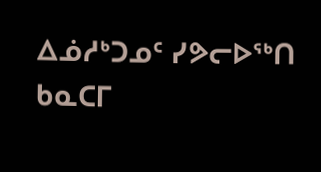ᐃᓅᓱᒃᑐᓄᑦ ᓯᕗᓕᐅᖅᑎ
ᑲᓇᑕᒥ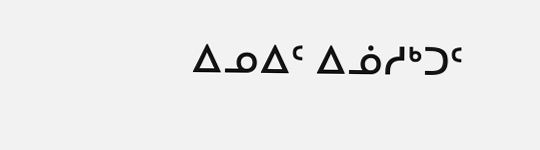ᐃᓄᐃᑦ ᐃᓅᓱᒃᑐᑦ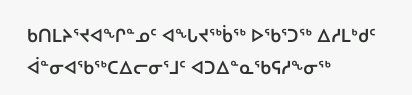ᑲᑎᒪᔨᕐᔪᐊᖏᓐᓄᑦ ᐊᖓᔪᖅᑳᖅ ᐅᖃᕐᑐᖅ ᐃᓱᒪᒃᑯᑦ ᐋᓐᓂᐊᖃᖅᑕᐃᓕᓂᕐᒧᑦ ᐊᑐᐃᓐᓇᖃᕋᓱᖕᓂᖅ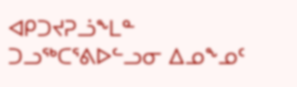ᐊᑭᑐᔪᕈᓘᖕᒪᓐ ᑐᓗᖅᑕᕐᕕᐅᓪᓗᓂ ᐃᓄᖕᓄᑦ